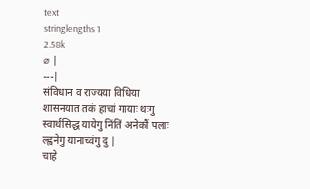text
stringlengths 1
2.58k
⌀ |
---|
संविधान व राज्यया विधिया शासनयात तकं हाचां गायाः थःगु स्वार्थसिद्ध यायेगु निंतिं अनेकौं पलाः ल्ह्वनेगु यानाच्वंगु दु |
चाहे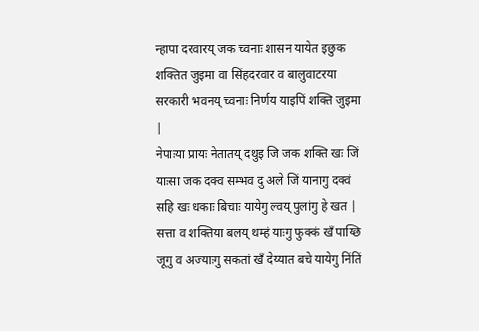न्हापा दरवारय् जक च्वनाः शासन यायेत इछुक शक्तित जुइमा वा सिंहदरवार व बालुवाटरया सरकारी भवनय् च्वनाः निर्णय याइपिं शक्ति जुइमा |
नेपाःया प्रायः नेतातय् दथुइ जि जक शक्ति खः जिं याःसा जक दक्व सम्भव दु अले जिं यानागु दक्वं सहि खः धकाः बिचाः यायेगु ल्वय् पुलांगु हे खत |
सत्ता व शक्तिया बलय् थम्हं याःगु फुक्कं खँ पाय्छि जूगु व अज्याःगु सकतां खँ देय्यात बचे यायेगु निंतिं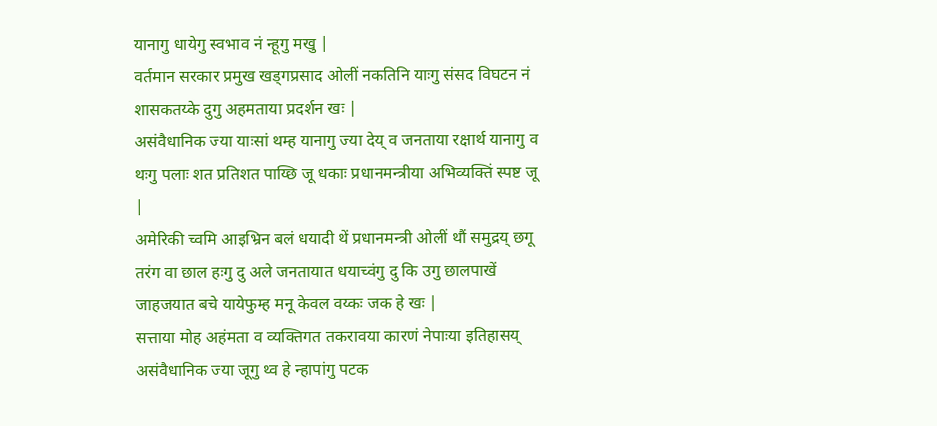यानागु धायेगु स्वभाव नं न्हूगु मखु |
वर्तमान सरकार प्रमुख खड्गप्रसाद ओलीं नकतिनि याःगु संसद विघटन नं शासकतय्के दुगु अहमताया प्रदर्शन खः |
असंवैधानिक ज्या याःसां थम्ह यानागु ज्या देय् व जनताया रक्षार्थ यानागु व थःगु पलाः शत प्रतिशत पाय्छि जू धकाः प्रधानमन्त्रीया अभिव्यक्तिं स्पष्ट जू |
अमेरिकी च्वमि आइभ्रिन बलं धयादी थें प्रधानमन्त्री ओलीं थौं समुद्रय् छगू तरंग वा छाल हःगु दु अले जनतायात धयाच्वंगु दु कि उगु छालपाखें जाहजयात बचे यायेफुम्ह मनू केवल वय्कः जक हे खः |
सत्ताया मोह अहंमता व व्यक्तिगत तकरावया कारणं नेपाःया इतिहासय् असंवैधानिक ज्या जूगु थ्व हे न्हापांगु पटक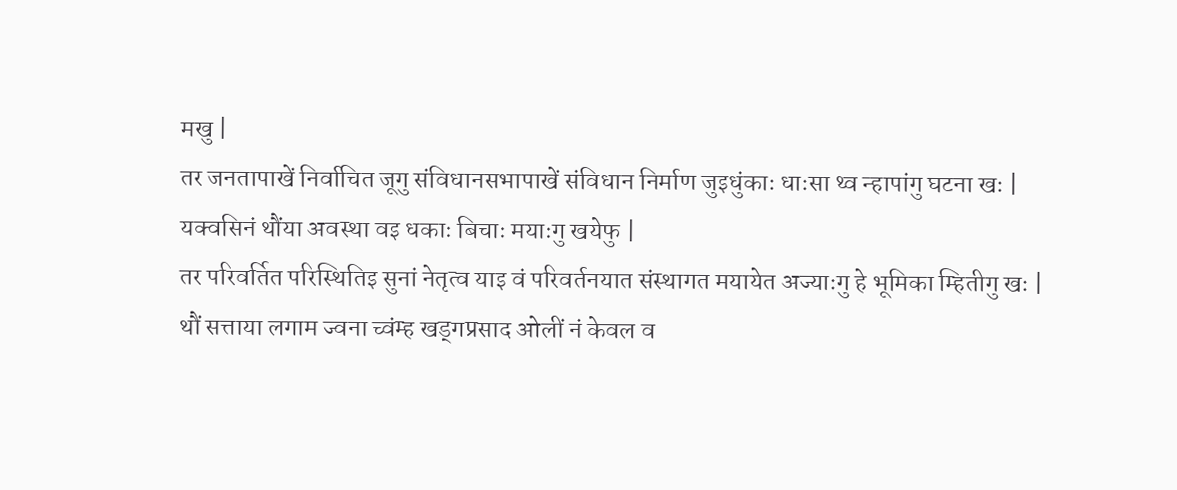मखु |
तर जनतापाखें निर्वाचित जूगु संविधानसभापाखें संविधान निर्माण जुइधुंकाः धाःसा थ्व न्हापांगु घटना खः |
यक्वसिनं थौंया अवस्था वइ धकाः बिचाः मयाःगु खयेफु |
तर परिवर्तित परिस्थितिइ सुनां नेतृत्व याइ वं परिवर्तनयात संस्थागत मयायेत अज्याःगु हे भूमिका म्हितीगु खः |
थौं सत्ताया लगाम ज्वना च्वंम्ह खड्गप्रसाद ओलीं नं केवल व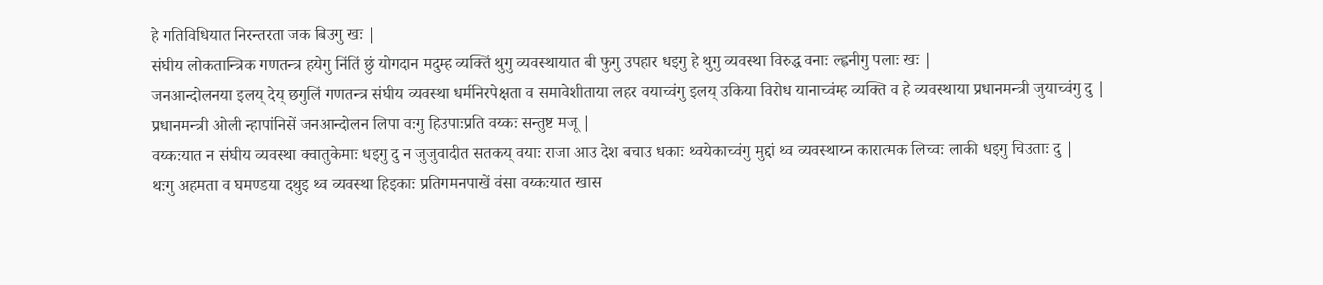हे गतिविधियात निरन्तरता जक बिउगु खः |
संघीय लोकतान्त्रिक गणतन्त्र हयेगु निंतिं छुं योगदान मदुम्ह व्यक्तिं थुगु व्यवस्थायात बी फुगु उपहार धइगु हे थुगु व्यवस्था विरुद्ध वनाः ल्ह्वनीगु पलाः खः |
जनआन्दोलनया इलय् देय् छगुलिं गणतन्त्र संघीय व्यवस्था धर्मनिरपेक्षता व समावेशीताया लहर वयाच्वंगु इलय् उकिया विरोध यानाच्वंम्ह व्यक्ति व हे व्यवस्थाया प्रधानमन्त्री जुयाच्वंगु दु |
प्रधानमन्त्री ओली न्हापांनिसें जनआन्दोलन लिपा वःगु हिउपाःप्रति वय्कः सन्तुष्ट मजू |
वय्कःयात न संघीय व्यवस्था क्वातुकेमाः धइगु दु न जुजुवादीत सतकय् वयाः राजा आउ देश बचाउ धकाः थ्वयेकाच्वंगु मुद्दां थ्व व्यवस्थाय्न कारात्मक लिच्वः लाकी धइगु चिउताः दु |
थःगु अहमता व घमण्डया दथुइ थ्व व्यवस्था हिइकाः प्रतिगमनपाखें वंसा वय्कःयात खास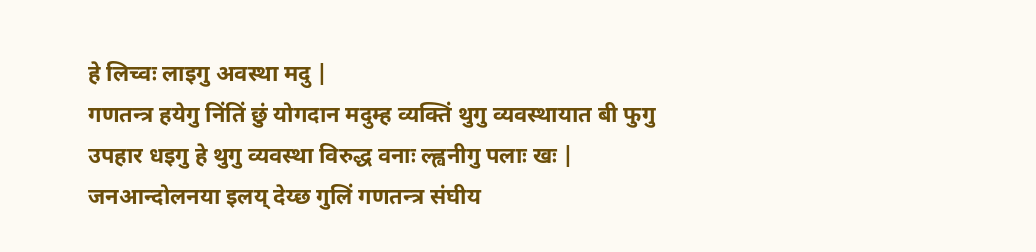हे लिच्वः लाइगु अवस्था मदु |
गणतन्त्र हयेगु निंतिं छुं योगदान मदुम्ह व्यक्तिं थुगु व्यवस्थायात बी फुगु उपहार धइगु हे थुगु व्यवस्था विरुद्ध वनाः ल्ह्वनीगु पलाः खः |
जनआन्दोलनया इलय् देय्छ गुलिं गणतन्त्र संघीय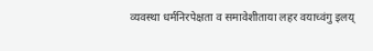व्यवस्था धर्मनिरपेक्षता व समावेशीताया लहर वयाच्वंगु इलय्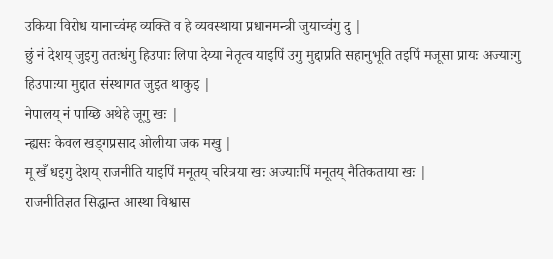उकिया विरोध यानाच्वंम्ह व्यक्ति व हे व्यवस्थाया प्रधानमन्त्री जुयाच्वंगु दु |
छुं नं देशय् जुइगु ततःधंगु हिउपाः लिपा देय्या नेतृत्व याइपिं उगु मुद्दाप्रति सहानुभूति तइपिं मजूसा प्रायः अज्याःगु हिउपाःया मुद्दात संस्थागत जुइत थाकुइ |
नेपालय् नं पाय्छि अथेहे जूगु खः |
न्ह्यसः केवल खड्गप्रसाद ओलीया जक मखु |
मू खँ धइगु देशय् राजनीति याइपिं मनूतय् चरित्रया खः अज्याःपिं मनूतय् नैतिकताया खः |
राजनीतिज्ञत सिद्धान्त आस्था विश्वास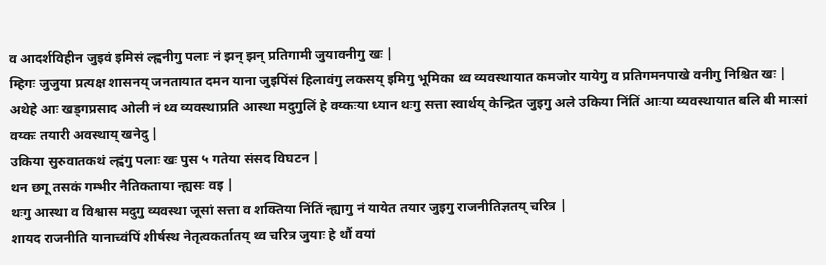व आदर्शविहीन जुइवं इमिसं ल्ह्वनीगु पलाः नं झन् झन् प्रतिगामी जुयावनीगु खः |
म्हिगः जुजुया प्रत्यक्ष शासनय् जनतायात दमन याना जुइपिंसं हिलावंगु लकसय् इमिगु भूमिका थ्व व्यवस्थायात कमजोर यायेगु व प्रतिगमनपाखे वनीगु निश्चित खः |
अथेहे आः खड्गप्रसाद ओली नं थ्व व्यवस्थाप्रति आस्था मदुगुलिं हे वय्कःया ध्यान थःगु सत्ता स्वार्थय् केन्द्रित जुइगु अले उकिया निंतिं आःया व्यवस्थायात बलि बी माःसां वय्कः तयारी अवस्थाय् खनेदु |
उकिया सुरुवातकथं ल्ह्वंगु पलाः खः पुस ५ गतेया संसद विघटन |
थन छगू तसकं गम्भीर नैतिकताया न्ह्यसः वइ |
थःगु आस्था व विश्वास मदुगु व्यवस्था जूसां सत्ता व शक्तिया निंतिं न्ह्यागु नं यायेत तयार जुइगु राजनीतिज्ञतय् चरित्र |
शायद राजनीति यानाच्वंपिं शीर्षस्थ नेतृत्वकर्तातय् थ्व चरित्र जुयाः हे थौं वयां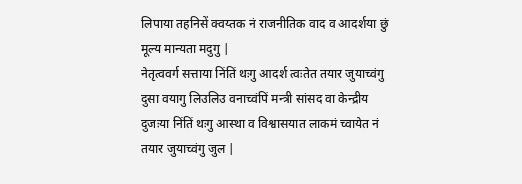लिपाया तहनिसें क्वय्तक नं राजनीतिक वाद व आदर्शया छुं मूल्य मान्यता मदुगु |
नेतृत्ववर्ग सत्ताया निंतिं थःगु आदर्श त्वःतेत तयार जुयाच्वंगु दुसा वयागु लिउलिउ वनाच्वंपिं मन्त्री सांसद वा केन्द्रीय दुजःया निंतिं थःगु आस्था व विश्वासयात लाकमं च्वायेत नं तयार जुयाच्वंगु जुल |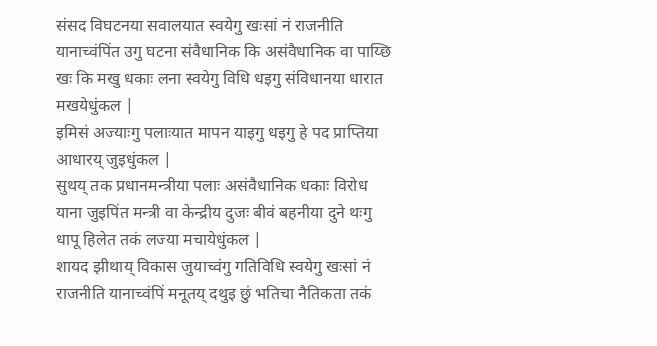संसद विघटनया सवालयात स्वयेगु खःसां नं राजनीति यानाच्वंपिंत उगु घटना संवैधानिक कि असंवैधानिक वा पाय्छि खः कि मखु धकाः लना स्वयेगु विधि धइगु संविधानया धारात मखयेधुंकल |
इमिसं अज्याःगु पलाःयात मापन याइगु धइगु हे पद प्राप्तिया आधारय् जुइधुंकल |
सुथय् तक प्रधानमन्त्रीया पलाः असंवैधानिक धकाः विरोध याना जुइपिंत मन्त्री वा केन्द्रीय दुजः बीवं बहनीया दुने थःगु धापू हिलेत तकं लज्या मचायेधुंकल |
शायद झीथाय् विकास जुयाच्वंगु गतिविधि स्वयेगु खःसां नं राजनीति यानाच्वंपिं मनूतय् दथुइ छुं भतिचा नैतिकता तकं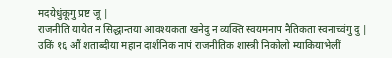मदयेधुंकूगु प्रष्ट जू |
राजनीति यायेत न सिद्धान्तया आवश्यकता खनेदु न व्यक्ति स्वयमनाप नैतिकता स्वनाच्वंगु दु |
उकिं १६ औं शताब्दीया महान दार्शनिक नापं राजनीतिक शास्त्री निकोलो म्याकियाभेलीं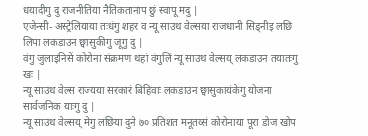धयादीगु दु राजनीतिया नैतिकतानाप छुं स्वापू मदु |
एजेन्सी- अस्ट्रेलियाया तःधंगु शहर व न्यू साउथ वेल्सया राजधानी सिड्नीइ लछि लिपा लकडाउन छ्वासुकीगु जूगु दु |
वंगु जुलाइनिसें कोरोना संक्रमण थहां वंगुलिं न्यू साउथ वेल्सय् लकडाउन तयातःगु खः |
न्यू साउथ वेल्स राज्यया सरकारं बिहिवाः लकडाउन छ्वासुकायंकेगु योजना सार्वजनिक याःगु दु |
न्यू साउथ वेल्सय् मेगु लछिया दुने ७० प्रतिशत मनूतय्सं कोरोनाया पूरा डोज खोप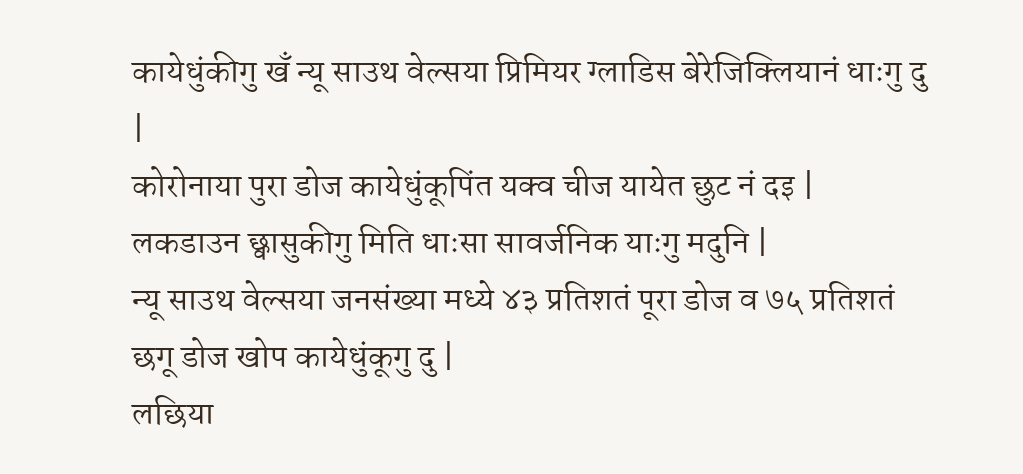कायेधुंकीगु खँ न्यू साउथ वेल्सया प्रिमियर ग्लाडिस बेरेजिक्लियानं धाःगु दु |
कोरोनाया पुरा डोज कायेधुंकूपिंत यक्व चीज यायेत छुट नं दइ |
लकडाउन छ्वासुकीगु मिति धाःसा सावर्जनिक याःगु मदुनि |
न्यू साउथ वेल्सया जनसंख्या मध्ये ४३ प्रतिशतं पूरा डोज व ७५ प्रतिशतं छगू डोज खोप कायेधुंकूगु दु |
लछिया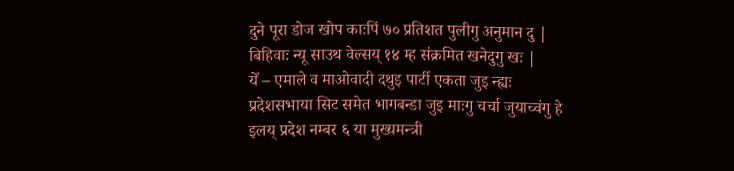दुने पूरा डोज खोप काःपिं ७० प्रतिशत पुलीगु अनुमान दु |
बिहिवाः न्यू साउथ वेल्सय् १४ म्ह संक्रमित खनेदुगु खः |
येँ – एमाले व माओवादी दथुइ पार्टी एकता जुइ न्ह्यः प्रदेशसभाया सिट समेत भागबन्डा जुइ माःगु चर्चा जुयाच्वंगु हे इलय् प्रदेश नम्बर ६ या मुख्यमन्त्री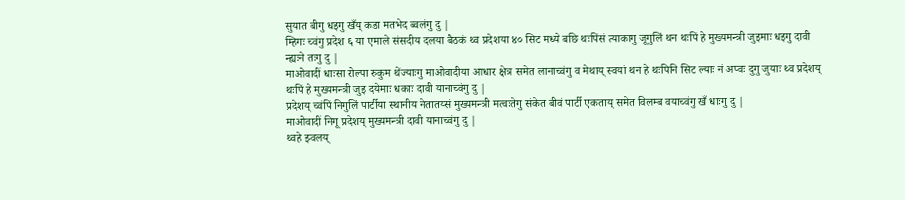सुयात बीगु धइगु खँय् कडा मतभेद ब्वलंगु दु |
म्हिगः च्वंगु प्रदेश ६ या एमाले संसदीय दलया बैठकं थ्व प्रदेशया ४० सिट मध्ये बछि थःपिंसं त्याकागु जूगुलिं थन थःपिं हे मुख्यमन्त्री जुइमाः धइगु दावी न्ह्यःने तःगु दु |
माओवादीं धाःसा रोल्पा रुकुम थेंज्याःगु माओवादीया आधार क्षेत्र समेत लानाच्वंगु व मेथाय् स्वयां थन हे थःपिनि सिट ल्याः नं अप्वः दुगु जुयाः थ्व प्रदेशय् थःपिं हे मुख्यमन्त्री जुइ दयेमाः धकाः दावी यानाच्वंगु दु |
प्रदेशय् च्वंपिं निगुलिं पार्टीया स्थानीय नेतातय्सं मुख्यमन्त्री मत्वःतेगु संकेत बीवं पार्टी एकताय् समेत विलम्ब वयाच्वंगु खँ धाःगु दु |
माओवादीं निगू प्रदेशय् मुख्यमन्त्री दावी यानाच्वंगु दु |
थ्वहे झ्वलय्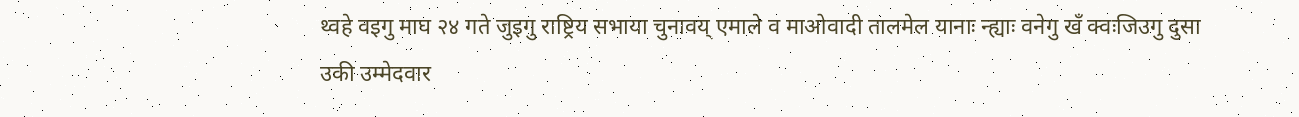थ्वहे वइगु माघ २४ गते जुइगु राष्ट्रिय सभाया चुनावय् एमाले व माओवादी तालमेल यानाः न्ह्याः वनेगु खँ क्वःजिउगु दुसा उकी उम्मेदवार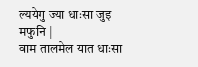ल्ययेगु ज्या धाःसा जुइ मफुनि |
वाम तालमेल यात धाःसा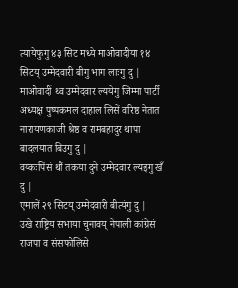त्यायेफुगु ४३ सिट मध्ये माओवादीया १४ सिटय् उम्मेदवारी बीगु भाग लाःगु दु |
माओवादीं थ्व उम्मेदवार ल्ययेगु जिम्मा पार्टी अध्यक्ष पुष्पकमल दाहाल लिसें वरिष्ठ नेतात नारायणकाजी श्रेष्ठ व रामबहादुर थापा बादलयात बिउगु दु |
वय्कःपिंसं थौं तकया दुने उम्मेदवार ल्यइगु खँ दु |
एमालें २९ सिटय् उम्मेदवारी बीत्यंगु दु |
उखे राष्ट्रिय सभाया चुनावय् नेपाली कांग्रेसं राजपा व संसफोलिसे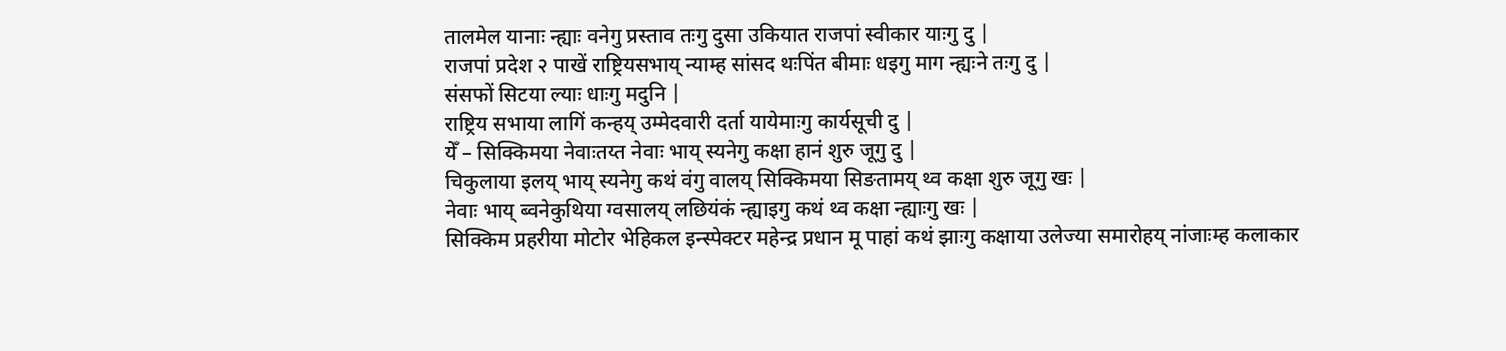तालमेल यानाः न्ह्याः वनेगु प्रस्ताव तःगु दुसा उकियात राजपां स्वीकार याःगु दु |
राजपां प्रदेश २ पाखें राष्ट्रियसभाय् न्याम्ह सांसद थःपिंत बीमाः धइगु माग न्ह्यःने तःगु दु |
संसफों सिटया ल्याः धाःगु मदुनि |
राष्ट्रिय सभाया लागिं कन्हय् उम्मेदवारी दर्ता यायेमाःगु कार्यसूची दु |
येँ – सिक्किमया नेवाःतय्त नेवाः भाय् स्यनेगु कक्षा हानं शुरु जूगु दु |
चिकुलाया इलय् भाय् स्यनेगु कथं वंगु वालय् सिक्किमया सिङतामय् थ्व कक्षा शुरु जूगु खः |
नेवाः भाय् ब्वनेकुथिया ग्वसालय् लछियंकं न्ह्याइगु कथं थ्व कक्षा न्ह्याःगु खः |
सिक्किम प्रहरीया मोटोर भेहिकल इन्स्पेक्टर महेन्द्र प्रधान मू पाहां कथं झाःगु कक्षाया उलेज्या समारोहय् नांजाःम्ह कलाकार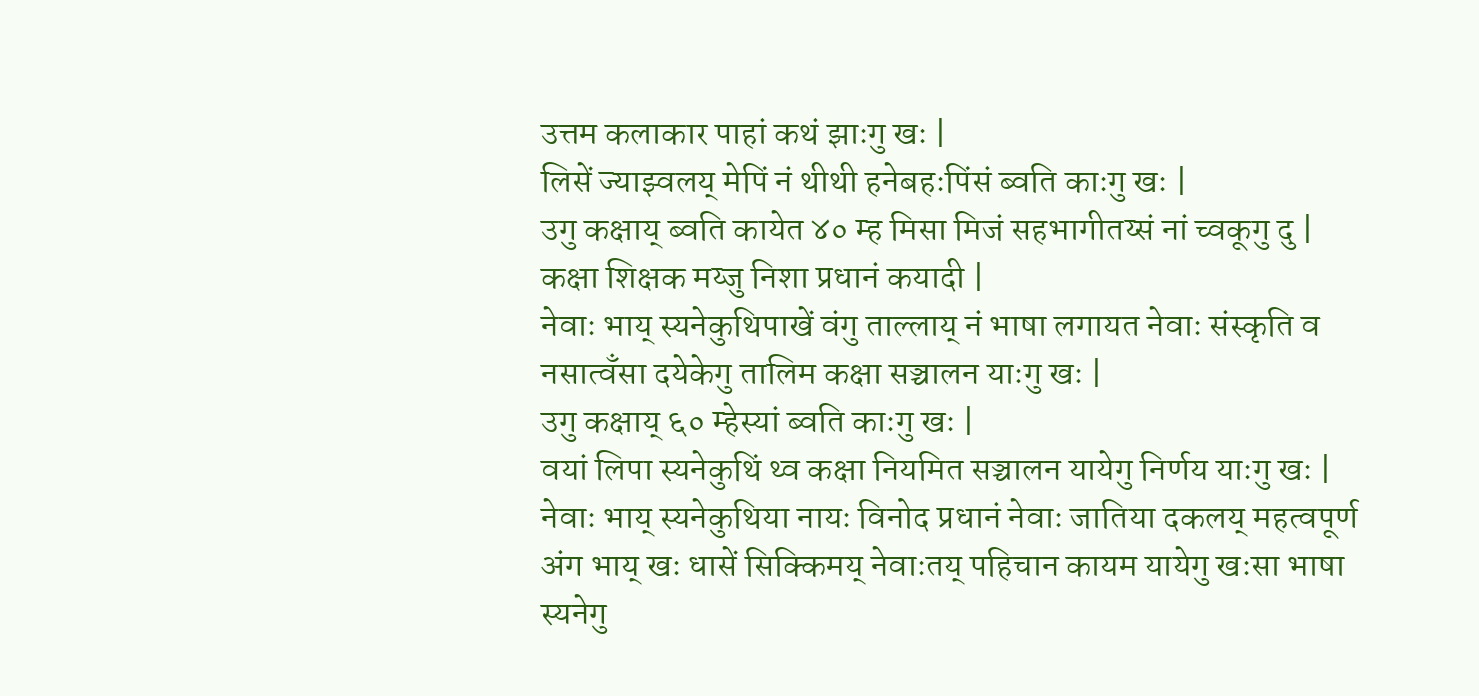उत्तम कलाकार पाहां कथं झाःगु खः |
लिसें ज्याझ्वलय् मेपिं नं थीथी हनेबहःपिंसं ब्वति काःगु खः |
उगु कक्षाय् ब्वति कायेत ४० म्ह मिसा मिजं सहभागीतय्सं नां च्वकूगु दु |
कक्षा शिक्षक मय्जु निशा प्रधानं कयादी |
नेवाः भाय् स्यनेकुथिपाखें वंगु ताल्लाय् नं भाषा लगायत नेवाः संस्कृति व नसात्वँसा दयेकेगु तालिम कक्षा सञ्चालन याःगु खः |
उगु कक्षाय् ६० म्हेस्यां ब्वति काःगु खः |
वयां लिपा स्यनेकुथिं थ्व कक्षा नियमित सञ्चालन यायेगु निर्णय याःगु खः |
नेवाः भाय् स्यनेकुथिया नायः विनोद प्रधानं नेवाः जातिया दकलय् महत्वपूर्ण अंग भाय् खः धासें सिक्किमय् नेवाःतय् पहिचान कायम यायेगु खःसा भाषा स्यनेगु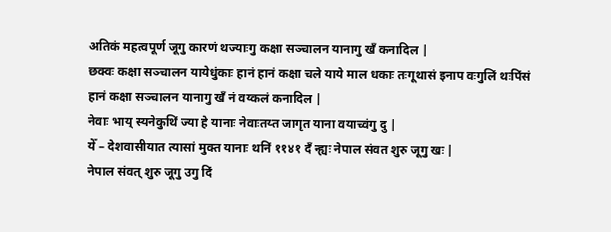अतिकं महत्वपूर्ण जूगु कारणं थज्याःगु कक्षा सञ्चालन यानागु खँ कनादिल |
छक्वः कक्षा सञ्चालन यायेधुंकाः हानं हानं कक्षा चले याये माल धकाः तःगूथासं इनाप वःगुलिं थःपिंसं हानं कक्षा सञ्चालन यानागु खँ नं वय्कलं कनादिल |
नेवाः भाय् स्यनेकुथिं ज्या हे यानाः नेवाःतय्त जागृत याना वयाच्वंगु दु |
येँ – देशवासीयात त्यासां मुक्त यानाः थनिं ११४१ दँ न्ह्यः नेपाल संवत शुरु जूगु खः |
नेपाल संवत् शुरु जूगु उगु दिं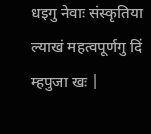धइगु नेवाः संस्कृतिया ल्याखं महत्वपूर्णगु दिं म्हपुजा खः |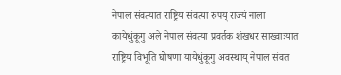नेपाल संवत्यात राष्ट्रिय संवत्या रुपय् राज्यं नाला कायेधुंकूगु अले नेपाल संवत्या प्रवर्तक शंखधर साख्वाःयात राष्ट्रिय विभूति घोषणा यायेधुंकूगु अवस्थाय् नेपाल संवत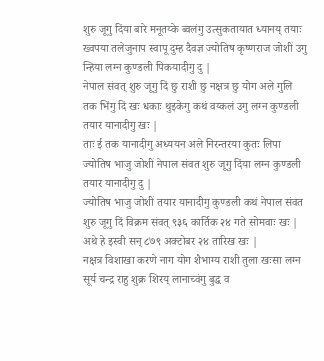शुरु जूगु दिंया बारे मनूतय्के ब्वलंगु उत्सुकतायात ध्यानय् तयाः ख्वपया तलेजुनाप स्वापू दुम्ह दैवज्ञ ज्योतिष कृष्णराज जोशीं उगु न्हिया लग्न कुण्डली पिकयादीगु दु |
नेपाल संवत् शुरु जूगु दिं छु राशी छु नक्षत्र छु योग अले गुलि तक भिंगु दिं खः धकाः थुइकेगु कथं वय्कलं उगु लग्न कुण्डली तयार यानादीगु खः |
ताः ई तक यानादीगु अध्ययन अले निरन्तरया कुतः लिपा ज्योतिष भाजु जोशीं नेपाल संवत शुरु जूगु दिंया लग्न कुण्डली तयार यानादीगु दु |
ज्योतिष भाजु जोशीं तयार यानादीगु कुण्डली कथं नेपाल संवत शुरु जूगु दिं विक्रम संवत् ९३६ कार्तिक २४ गते सोमवाः खः |
अथे हे इस्वी सन् ८७९ अक्टोबर २४ तारिख खः |
नक्षत्र विशाखा करणे नाग योग शैभाग्य राशी तुला खःसा लग्न सूर्य चन्द्र राहु शुक्र शिरय् लानाच्वंगु बुद्ध व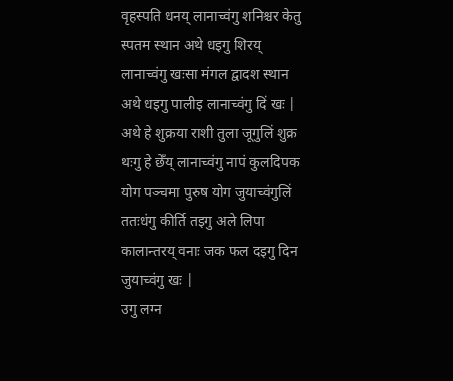वृहस्पति धनय् लानाच्वंगु शनिश्चर केतु स्पतम स्थान अथे धइगु शिरय् लानाच्वंगु खःसा मंगल द्वादश स्थान अथे धइगु पालीइ लानाच्वंगु दिं खः |
अथे हे शुक्रया राशी तुला जूगुलिं शुक्र थःगु हे छेँय् लानाच्वंगु नापं कुलदिपक योग पञ्चमा पुरुष योग जुयाच्वंगुलिं ततःधंगु कीर्ति तइगु अले लिपा कालान्तरय् वनाः जक फल दइगु दिन जुयाच्वंगु खः |
उगु लग्न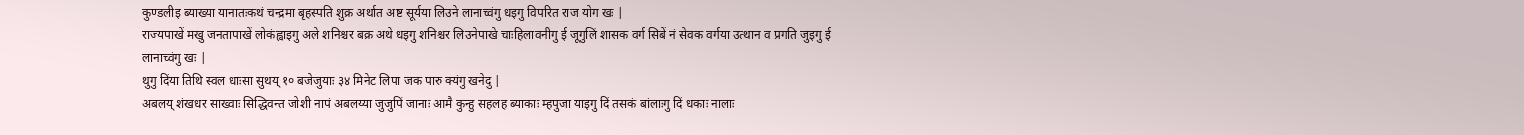कुण्डलीइ ब्याख्या यानातःकथं चन्द्रमा बृहस्पति शुक्र अर्थात अष्ट सूर्यया लिउने लानाच्वंगु धइगु विपरित राज योग खः |
राज्यपाखें मखु जनतापाखें लोकंह्वाइगु अले शनिश्चर बक्र अथे धइगु शनिश्चर लिउनेपाखे चाःहिलावनीगु ई जूगुलिं शासक वर्ग सिबें नं सेवक वर्गया उत्थान व प्रगति जुइगु ई लानाच्वंगु खः |
थुगु दिंया तिथि स्वल धाःसा सुथय् १० बजेजुयाः ३४ मिनेट लिपा जक पारु क्यंगु खनेदु |
अबलय् शंखधर साख्वाः सिद्धिवन्त जोशी नापं अबलय्या जुजुपिं जानाः आमै कुन्हु सहलह ब्याकाः म्हपुजा याइगु दिं तसकं बांलाःगु दिं धकाः नालाः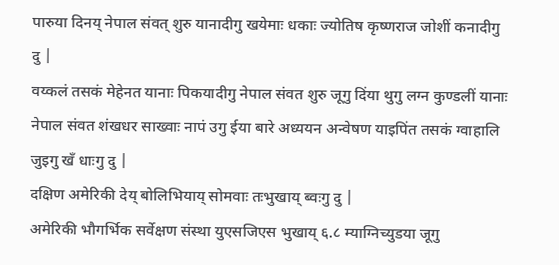पारुया दिनय् नेपाल संवत् शुरु यानादीगु खयेमाः धकाः ज्योतिष कृष्णराज जोशीं कनादीगु दु |
वय्कलं तसकं मेहेनत यानाः पिकयादीगु नेपाल संवत शुरु जूगु दिंया थुगु लग्न कुण्डलीं यानाः नेपाल संवत शंखधर साख्वाः नापं उगु ईया बारे अध्ययन अन्वेषण याइपिंत तसकं ग्वाहालि जुइगु खँ धाःगु दु |
दक्षिण अमेरिकी देय् बोलिभियाय् सोमवाः तःभुखाय् ब्वःगु दु |
अमेरिकी भौगर्भिक सर्वेक्षण संस्था युएसजिएस भुखाय् ६.८ म्याग्निच्युडया जूगु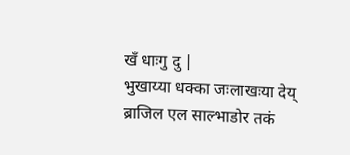खँ धाःगु दु |
भुखाय्या धक्का जःलाखःया देय् ब्राजिल एल साल्भाडोर तकं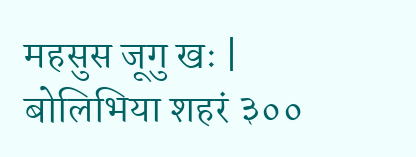महसुस जूगु खः |
बोलिभिया शहरं ३००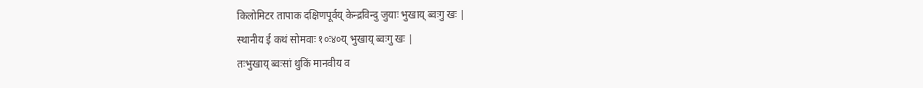किलोमिटर तापाक दक्षिणपूर्वय् केन्द्रविन्दु जुयाः भुखाय् ब्वःगु खः |
स्थानीय ई कथं सोमवाः १०ः४०य् भुखाय् ब्वःगु खः |
तःभुखाय् ब्वःसां थुकिं मानवीय व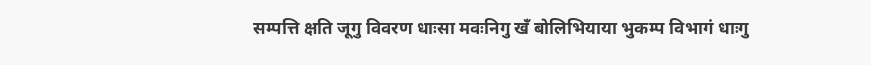सम्पत्ति क्षति जूगु विवरण धाःसा मवःनिगु खँ बोलिभियाया भुकम्प विभागं धाःगु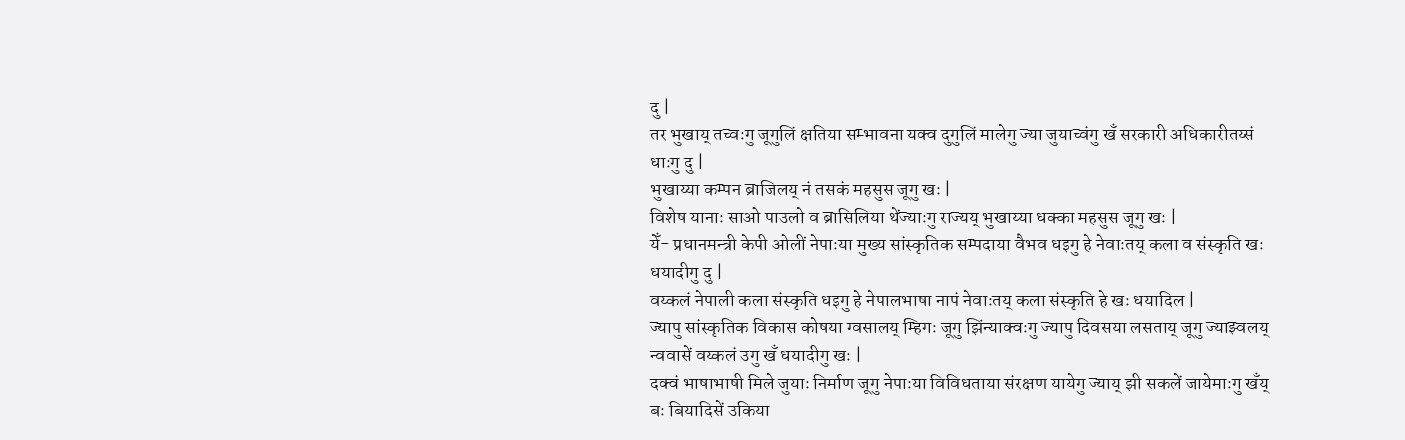दु |
तर भुखाय् तच्वःगु जूगुलिं क्षतिया सम्भावना यक्व दुगुलिं मालेगु ज्या जुयाच्वंगु खँ सरकारी अधिकारीतय्सं धाःगु दु |
भुखाय्या कम्पन ब्राजिलय् नं तसकं महसुस जूगु खः |
विशेष यानाः साओ पाउलो व ब्रासिलिया थेंज्याःगु राज्यय् भुखाय्या धक्का महसुस जूगु खः |
येँ- प्रधानमन्त्री केपी ओलीं नेपाःया मुख्य सांस्कृतिक सम्पदाया वैभव धइगु हे नेवाःतय् कला व संस्कृति खः धयादीगु दु |
वय्कलं नेपाली कला संस्कृति धइगु हे नेपालभाषा नापं नेवाःतय् कला संस्कृति हे खः धयादिल |
ज्यापु सांस्कृतिक विकास कोषया ग्वसालय् म्हिगः जूगु झिंन्याक्वःगु ज्यापु दिवसया लसताय् जूगु ज्याझ्वलय् न्ववासें वय्कलं उगु खँ धयादीगु खः |
दक्वं भाषाभाषी मिले जुयाः निर्माण जूगु नेपाःया विविधताया संरक्षण यायेगु ज्याय् झी सकलें जायेमाःगु खँय् बः बियादिसें उकिया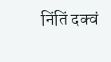निंतिं दक्वं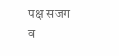पक्ष सजग व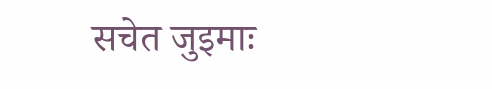सचेत जुइमाः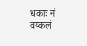धकाः नं वय्कलं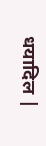धयादिल |